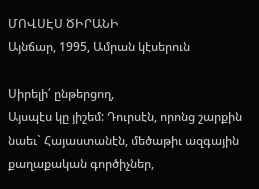ՄՈՎՍԷՍ ԾԻՐԱՆԻ
Այնճար, 1995, Ամրան կէսերուն

Սիրելի՛ ընթերցող,
Այսպէս կը յիշեմ: Դուրսէն, որոնց շարքին նաեւ` Հայաստանէն, մեծաթիւ ազգային քաղաքական գործիչներ,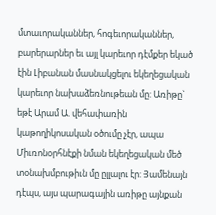մտաւորականներ, հոգեւորականներ, բարերարներ եւ այլ կարեւոր դէմքեր եկած էին Լիբանան մասնակցելու եկեղեցական կարեւոր նախաձեռնութեան մը: Առիթը` եթէ Արամ Ա. վեհափառին կաթողիկոսական օծումը չէր, ապա Միւռոնօրհնէքի նման եկեղեցական մեծ տօնախմբութիւն մը ըլլալու էր: Յամենայն դէպս, այս պարագային առիթը այնքան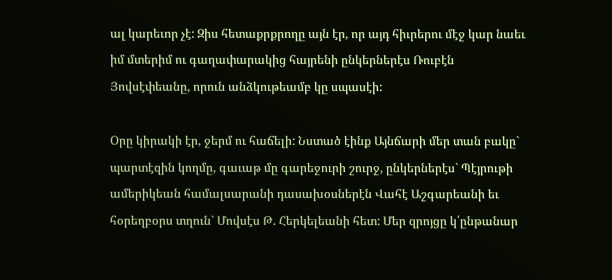ալ կարեւոր չէ: Զիս հետաքրքրողը այն էր, որ այդ հիւրերու մէջ կար նաեւ իմ մտերիմ ու գաղափարակից հայրենի ընկերներէս Ռուբէն Յովսէփեանը, որուն անձկութեամբ կը սպասէի:

Օրը կիրակի էր, ջերմ ու հաճելի: Նստած էինք Այնճարի մեր տան բակը` պարտէզին կողմը, գաւաթ մը գարեջուրի շուրջ, ընկերներէս` Պէյրութի ամերիկեան համալսարանի դասախօսներէն Վահէ Աշգարեանի եւ հօրեղբօրս տղուն` Մովսէս Թ. Հերկելեանի հետ: Մեր զրոյցը կ՛ընթանար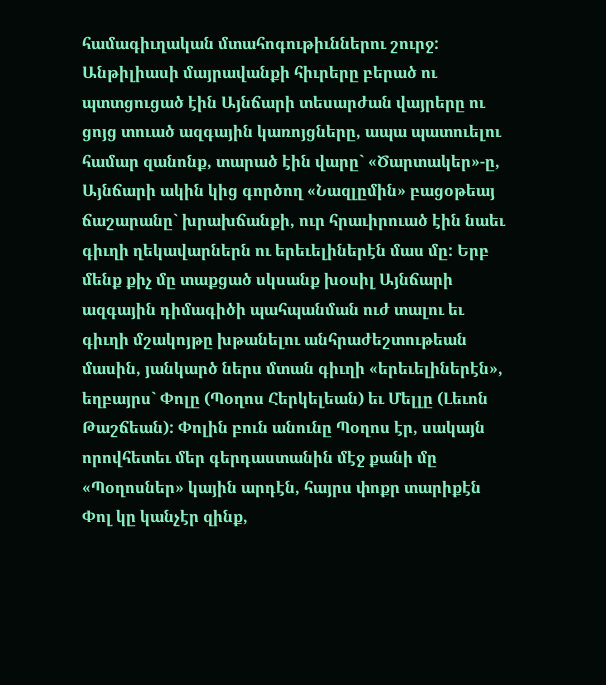համագիւղական մտահոգութիւններու շուրջ: Անթիլիասի մայրավանքի հիւրերը բերած ու պտտցուցած էին Այնճարի տեսարժան վայրերը ու ցոյց տուած ազգային կառոյցները, ապա պատուելու համար զանոնք, տարած էին վարը` «Ծարտակեր»-ը, Այնճարի ակին կից գործող «Նազլըմին» բացօթեայ ճաշարանը` խրախճանքի, ուր հրաւիրուած էին նաեւ գիւղի ղեկավարներն ու երեւելիներէն մաս մը: Երբ մենք քիչ մը տաքցած սկսանք խօսիլ Այնճարի ազգային դիմագիծի պահպանման ուժ տալու եւ գիւղի մշակոյթը խթանելու անհրաժեշտութեան մասին, յանկարծ ներս մտան գիւղի «երեւելիներէն», եղբայրս` Փոլը (Պօղոս Հերկելեան) եւ Մելլը (Լեւոն Թաշճեան): Փոլին բուն անունը Պօղոս էր, սակայն որովհետեւ մեր գերդաստանին մէջ քանի մը «Պօղոսներ» կային արդէն, հայրս փոքր տարիքէն Փոլ կը կանչէր զինք,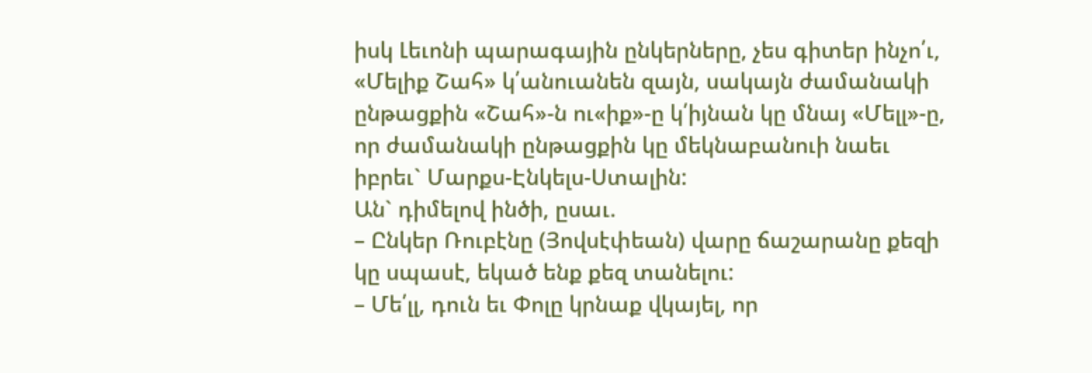իսկ Լեւոնի պարագային ընկերները, չես գիտեր ինչո՛ւ, «Մելիք Շահ» կ՛անուանեն զայն, սակայն ժամանակի ընթացքին «Շահ»-ն ու«իք»-ը կ՛իյնան կը մնայ «Մելլ»-ը, որ ժամանակի ընթացքին կը մեկնաբանուի նաեւ իբրեւ` Մարքս-Էնկելս-Ստալին:
Ան` դիմելով ինծի, ըսաւ.
– Ընկեր Ռուբէնը (Յովսէփեան) վարը ճաշարանը քեզի կը սպասէ, եկած ենք քեզ տանելու:
– Մե՛լլ, դուն եւ Փոլը կրնաք վկայել, որ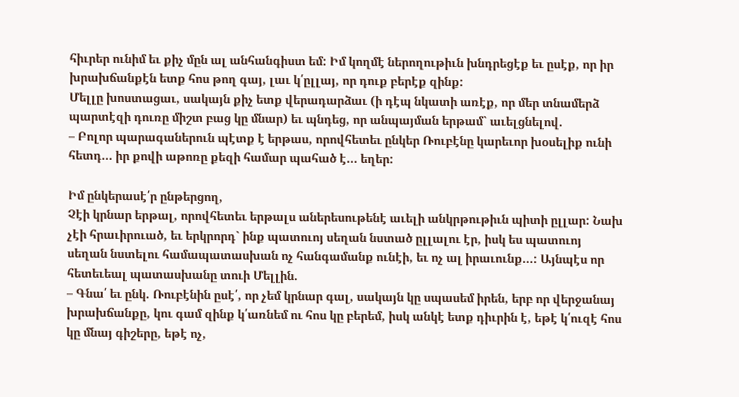հիւրեր ունիմ եւ քիչ մըն ալ անհանգիստ եմ: Իմ կողմէ ներողութիւն խնդրեցէք եւ ըսէք, որ իր խրախճանքէն ետք հոս թող գայ, լաւ կ՛ըլլայ, որ դուք բերէք զինք:
Մելլը խոստացաւ, սակայն քիչ ետք վերադարձաւ (ի դէպ նկատի առէք, որ մեր տնամերձ պարտէզի դուռը միշտ բաց կը մնար) եւ պնդեց, որ անպայման երթամ` աւելցնելով.
– Բոլոր պարագաներուն պէտք է երթաս, որովհետեւ ընկեր Ռուբէնը կարեւոր խօսելիք ունի հետդ… իր քովի աթոռը քեզի համար պահած է… եղեր:

Իմ ընկերասէ՛ր ընթերցող,
Չէի կրնար երթալ, որովհետեւ երթալս աներեսութենէ աւելի անկրթութիւն պիտի ըլլար: Նախ չէի հրաւիրուած, եւ երկրորդ` ինք պատուոյ սեղան նստած ըլլալու էր, իսկ ես պատուոյ սեղան նստելու համապատասխան ոչ հանգամանք ունէի, եւ ոչ ալ իրաւունք…: Այնպէս որ հետեւեալ պատասխանը տուի Մելլին.
– Գնա՛ եւ ընկ. Ռուբէնին ըսէ՛, որ չեմ կրնար գալ, սակայն կը սպասեմ իրեն, երբ որ վերջանայ խրախճանքը, կու գամ զինք կ՛առնեմ ու հոս կը բերեմ, իսկ անկէ ետք դիւրին է, եթէ կ՛ուզէ հոս կը մնայ գիշերը, եթէ ոչ,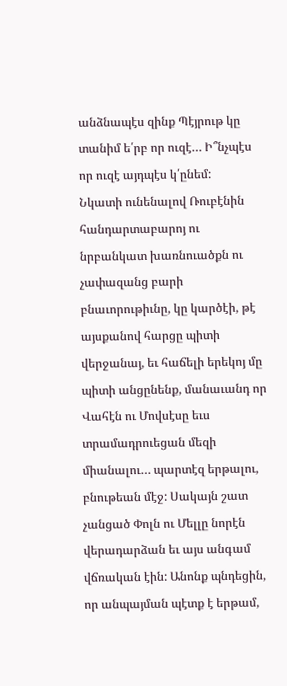անձնապէս զինք Պէյրութ կը տանիմ ե՛րբ որ ուզէ… Ի՞նչպէս որ ուզէ այդպէս կ՛ընեմ:
Նկատի ունենալով Ռուբէնին հանդարտաբարոյ ու նրբանկատ խառնուածքն ու չափազանց բարի բնաւորութիւնը, կը կարծէի, թէ այսքանով հարցը պիտի վերջանայ, եւ հաճելի երեկոյ մը պիտի անցընենք, մանաւանդ որ Վահէն ու Մովսէսը եւս տրամադրուեցան մեզի միանալու… պարտէզ երթալու, բնութեան մէջ: Սակայն շատ չանցած Փոլն ու Մելլը նորէն վերադարձան եւ այս անգամ վճռական էին: Անոնք պնդեցին, որ անպայման պէտք է երթամ,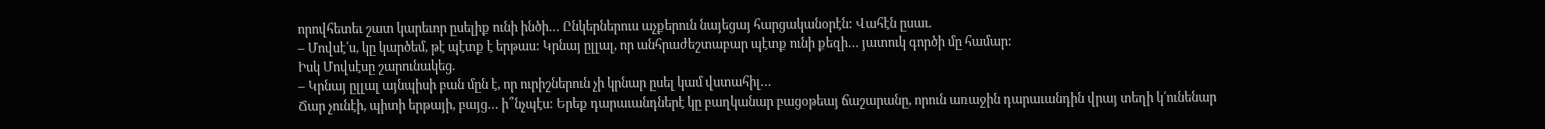որովհետեւ շատ կարեւոր ըսելիք ունի ինծի… Ընկերներուս աչքերուն նայեցայ հարցականօրէն: Վահէն ըսաւ.
– Մովսէ՛ս, կը կարծեմ, թէ պէտք է երթաս: Կրնայ ըլլալ, որ անհրաժեշտաբար պէտք ունի քեզի… յատուկ գործի մը համար:
Իսկ Մովսէսը շարունակեց.
– Կրնայ ըլլալ այնպիսի բան մըն է, որ ուրիշներուն չի կրնար ըսել կամ վստահիլ…
Ճար չունէի, պիտի երթայի, բայց… ի՞նչպէս: Երեք դարաւանդներէ կը բաղկանար բացօթեայ ճաշարանը, որուն առաջին դարաւանդին վրայ տեղի կ՛ունենար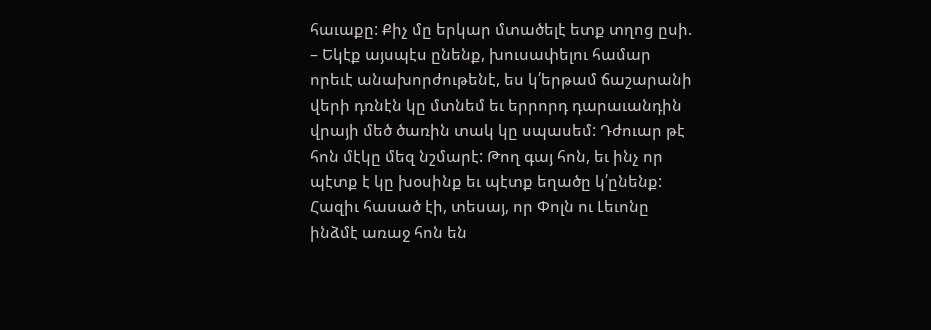հաւաքը: Քիչ մը երկար մտածելէ ետք տղոց ըսի.
– Եկէք այսպէս ընենք, խուսափելու համար որեւէ անախորժութենէ, ես կ՛երթամ ճաշարանի վերի դռնէն կը մտնեմ եւ երրորդ դարաւանդին վրայի մեծ ծառին տակ կը սպասեմ: Դժուար թէ հոն մէկը մեզ նշմարէ: Թող գայ հոն, եւ ինչ որ պէտք է կը խօսինք եւ պէտք եղածը կ՛ընենք:
Հազիւ հասած էի, տեսայ, որ Փոլն ու Լեւոնը ինձմէ առաջ հոն են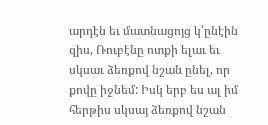արդէն եւ մատնացոյց կ՛ընէին զիս, Ռուբէնը ոտքի ելաւ եւ սկսաւ ձեռքով նշան ընել, որ քովը իջնեմ: Իսկ երբ ես ալ իմ հերթիս սկսայ ձեռքով նշան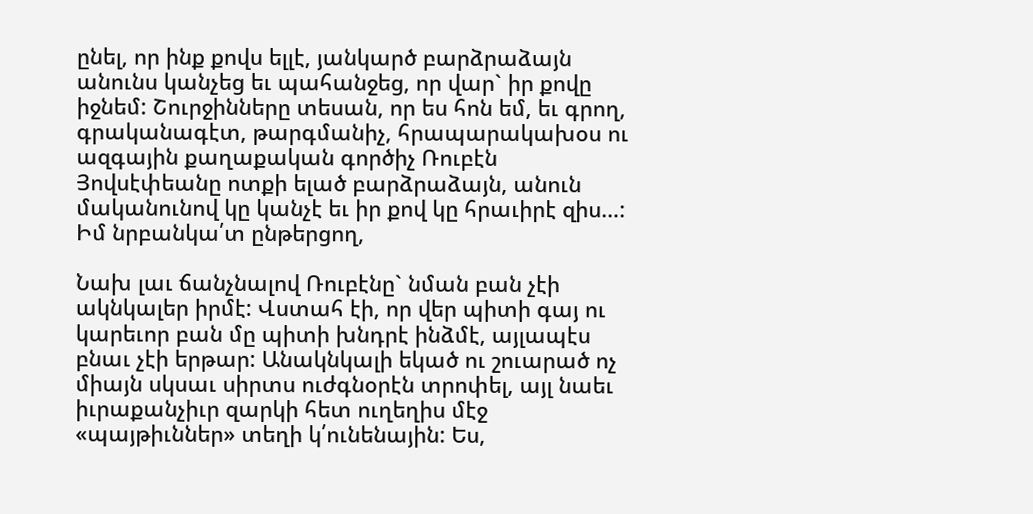ընել, որ ինք քովս ելլէ, յանկարծ բարձրաձայն անունս կանչեց եւ պահանջեց, որ վար` իր քովը իջնեմ: Շուրջինները տեսան, որ ես հոն եմ, եւ գրող, գրականագէտ, թարգմանիչ, հրապարակախօս ու ազգային քաղաքական գործիչ Ռուբէն Յովսէփեանը ոտքի ելած բարձրաձայն, անուն մականունով կը կանչէ եւ իր քով կը հրաւիրէ զիս…:
Իմ նրբանկա՛տ ընթերցող,

Նախ լաւ ճանչնալով Ռուբէնը` նման բան չէի ակնկալեր իրմէ: Վստահ էի, որ վեր պիտի գայ ու կարեւոր բան մը պիտի խնդրէ ինձմէ, այլապէս բնաւ չէի երթար: Անակնկալի եկած ու շուարած ոչ միայն սկսաւ սիրտս ուժգնօրէն տրոփել, այլ նաեւ իւրաքանչիւր զարկի հետ ուղեղիս մէջ «պայթիւններ» տեղի կ՛ունենային: Ես,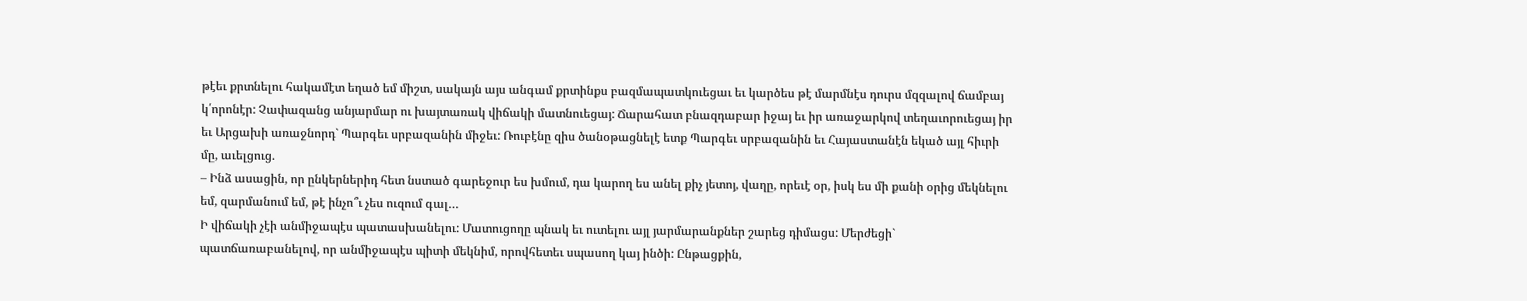թէեւ քրտնելու հակամէտ եղած եմ միշտ, սակայն այս անգամ քրտինքս բազմապատկուեցաւ եւ կարծես թէ մարմնէս դուրս մզզալով ճամբայ կ՛որոնէր: Չափազանց անյարմար ու խայտառակ վիճակի մատնուեցայ: Ճարահատ բնազդաբար իջայ եւ իր առաջարկով տեղաւորուեցայ իր եւ Արցախի առաջնորդ` Պարգեւ սրբազանին միջեւ: Ռուբէնը զիս ծանօթացնելէ ետք Պարգեւ սրբազանին եւ Հայաստանէն եկած այլ հիւրի մը, աւելցուց.
– Ինձ ասացին, որ ընկերներիդ հետ նստած գարեջուր ես խմում, դա կարող ես անել քիչ յետոյ, վաղը, որեւէ օր, իսկ ես մի քանի օրից մեկնելու եմ, զարմանում եմ, թէ ինչո՞ւ չես ուզում գալ…
Ի վիճակի չէի անմիջապէս պատասխանելու: Մատուցողը պնակ եւ ուտելու այլ յարմարանքներ շարեց դիմացս: Մերժեցի` պատճառաբանելով, որ անմիջապէս պիտի մեկնիմ, որովհետեւ սպասող կայ ինծի: Ընթացքին,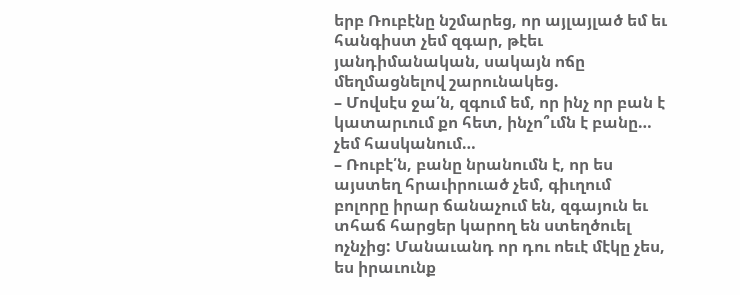երբ Ռուբէնը նշմարեց, որ այլայլած եմ եւ հանգիստ չեմ զգար, թէեւ յանդիմանական, սակայն ոճը մեղմացնելով շարունակեց.
– Մովսէս ջա՛ն, զգում եմ, որ ինչ որ բան է կատարւում քո հետ, ինչո՞ւմն է բանը… չեմ հասկանում…
– Ռուբէ՛ն, բանը նրանումն է, որ ես այստեղ հրաւիրուած չեմ, գիւղում բոլորը իրար ճանաչում են, զգայուն եւ տհաճ հարցեր կարող են ստեղծուել ոչնչից: Մանաւանդ որ դու ոեւէ մէկը չես, ես իրաւունք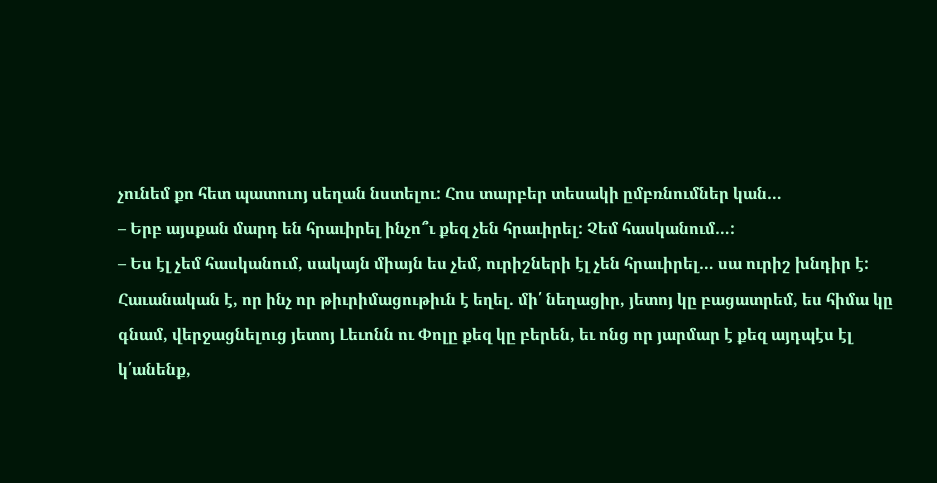չունեմ քո հետ պատուոյ սեղան նստելու: Հոս տարբեր տեսակի ըմբռնումներ կան…
– Երբ այսքան մարդ են հրաւիրել ինչո՞ւ քեզ չեն հրաւիրել: Չեմ հասկանում…:
– Ես էլ չեմ հասկանում, սակայն միայն ես չեմ, ուրիշների էլ չեն հրաւիրել… սա ուրիշ խնդիր է: Հաւանական է, որ ինչ որ թիւրիմացութիւն է եղել. մի՛ նեղացիր, յետոյ կը բացատրեմ, ես հիմա կը գնամ, վերջացնելուց յետոյ Լեւոնն ու Փոլը քեզ կը բերեն, եւ ոնց որ յարմար է քեզ այդպէս էլ կ՛անենք,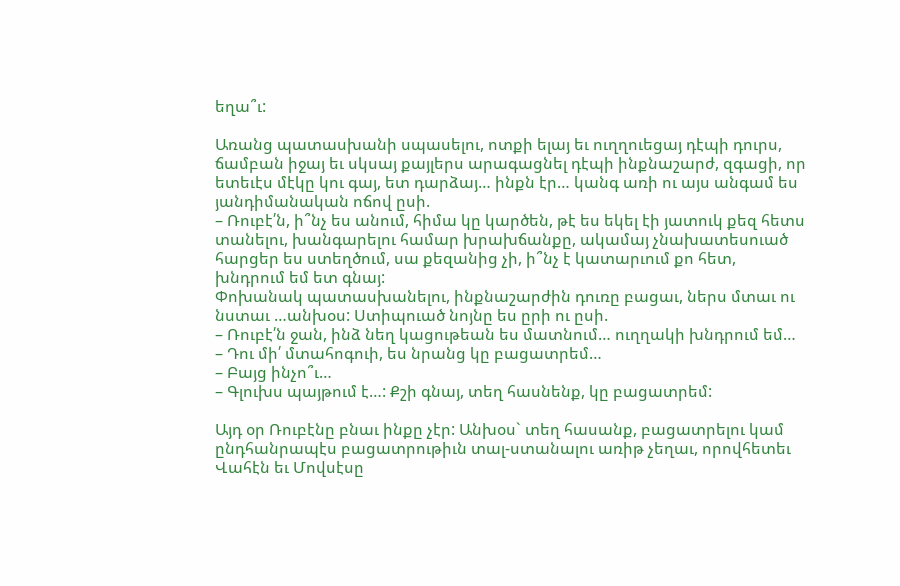եղա՞ւ:

Առանց պատասխանի սպասելու, ոտքի ելայ եւ ուղղուեցայ դէպի դուրս, ճամբան իջայ եւ սկսայ քայլերս արագացնել դէպի ինքնաշարժ, զգացի, որ ետեւէս մէկը կու գայ, ետ դարձայ… ինքն էր… կանգ առի ու այս անգամ ես յանդիմանական ոճով ըսի.
– Ռուբէ՛ն, ի՞նչ ես անում, հիմա կը կարծեն, թէ ես եկել էի յատուկ քեզ հետս տանելու, խանգարելու համար խրախճանքը, ակամայ չնախատեսուած հարցեր ես ստեղծում, սա քեզանից չի, ի՞նչ է կատարւում քո հետ, խնդրում եմ ետ գնայ:
Փոխանակ պատասխանելու, ինքնաշարժին դուռը բացաւ, ներս մտաւ ու նստաւ …անխօս: Ստիպուած նոյնը ես ըրի ու ըսի.
– Ռուբէ՛ն ջան, ինձ նեղ կացութեան ես մատնում… ուղղակի խնդրում եմ…
– Դու մի՛ մտահոգուի, ես նրանց կը բացատրեմ…
– Բայց ինչո՞ւ…
– Գլուխս պայթում է…: Քշի գնայ, տեղ հասնենք, կը բացատրեմ:

Այդ օր Ռուբէնը բնաւ ինքը չէր: Անխօս` տեղ հասանք, բացատրելու կամ ընդհանրապէս բացատրութիւն տալ-ստանալու առիթ չեղաւ, որովհետեւ Վահէն եւ Մովսէսը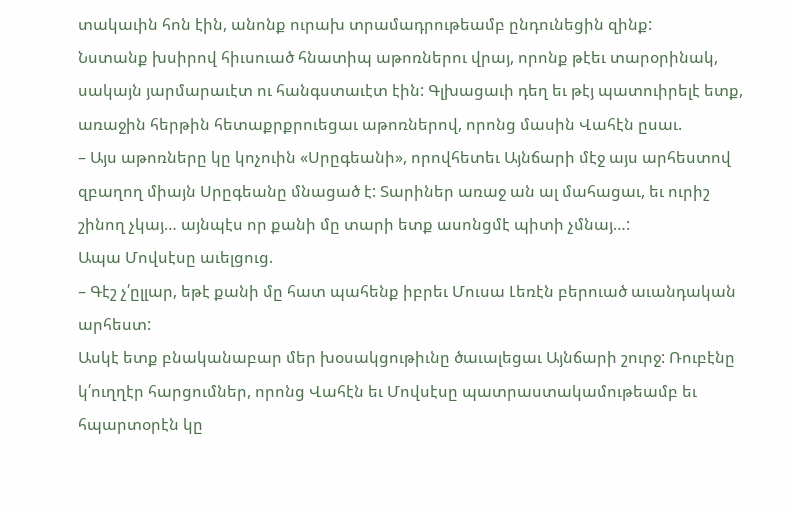տակաւին հոն էին, անոնք ուրախ տրամադրութեամբ ընդունեցին զինք:
Նստանք խսիրով հիւսուած հնատիպ աթոռներու վրայ, որոնք թէեւ տարօրինակ, սակայն յարմարաւէտ ու հանգստաւէտ էին: Գլխացաւի դեղ եւ թէյ պատուիրելէ ետք, առաջին հերթին հետաքրքրուեցաւ աթոռներով, որոնց մասին Վահէն ըսաւ.
– Այս աթոռները կը կոչուին «Սրըգեանի», որովհետեւ Այնճարի մէջ այս արհեստով զբաղող միայն Սրըգեանը մնացած է: Տարիներ առաջ ան ալ մահացաւ, եւ ուրիշ շինող չկայ… այնպէս որ քանի մը տարի ետք ասոնցմէ պիտի չմնայ…:
Ապա Մովսէսը աւելցուց.
– Գէշ չ՛ըլլար, եթէ քանի մը հատ պահենք իբրեւ Մուսա Լեռէն բերուած աւանդական արհեստ:
Ասկէ ետք բնականաբար մեր խօսակցութիւնը ծաւալեցաւ Այնճարի շուրջ: Ռուբէնը կ՛ուղղէր հարցումներ, որոնց Վահէն եւ Մովսէսը պատրաստակամութեամբ եւ հպարտօրէն կը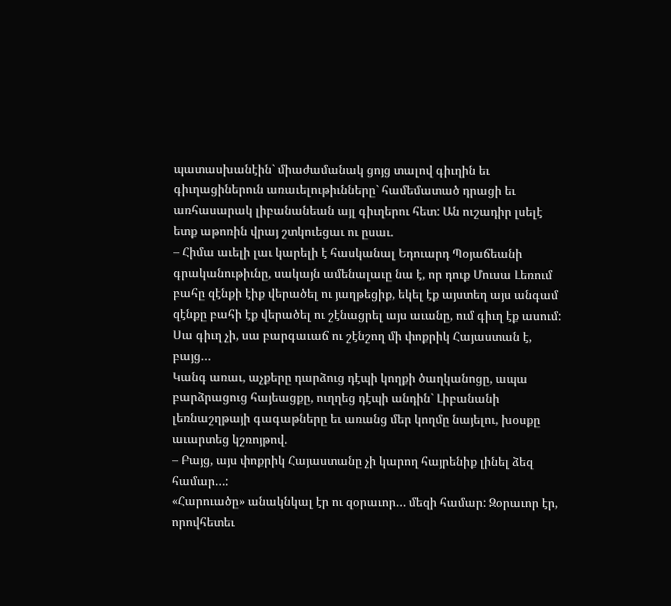պատասխանէին` միաժամանակ ցոյց տալով գիւղին եւ գիւղացիներուն առաւելութիւնները` համեմատած դրացի եւ առհասարակ լիբանանեան այլ գիւղերու հետ: Ան ուշադիր լսելէ ետք աթոռին վրայ շտկուեցաւ ու ըսաւ.
– Հիմա աւելի լաւ կարելի է հասկանալ Եդուարդ Պօյաճեանի գրականութիւնը, սակայն ամենալաւը նա է, որ դուք Մուսա Լեռում բահը զէնքի էիք վերածել ու յաղթեցիք, եկել էք այստեղ այս անգամ զէնքը բահի էք վերածել ու շէնացրել այս աւանը, ում գիւղ էք ասում: Սա գիւղ չի, սա բարգաւաճ ու շէնշող մի փոքրիկ Հայաստան է, բայց…
Կանգ առաւ, աչքերը դարձուց դէպի կողքի ծաղկանոցը, ապա բարձրացուց հայեացքը, ուղղեց դէպի անդին` Լիբանանի լեռնաշղթայի գագաթները եւ առանց մեր կողմը նայելու, խօսքը աւարտեց կշռոյթով.
– Բայց, այս փոքրիկ Հայաստանը չի կարող հայրենիք լինել ձեզ համար…:
«Հարուածը» անակնկալ էր ու զօրաւոր… մեզի համար: Զօրաւոր էր, որովհետեւ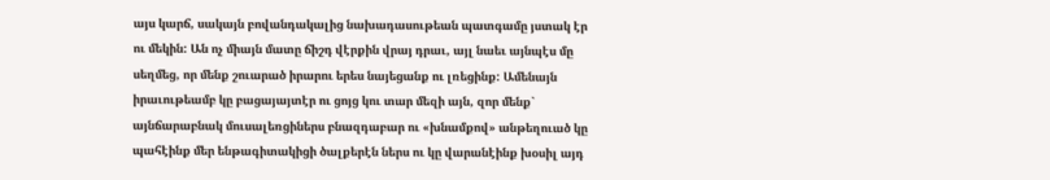այս կարճ, սակայն բովանդակալից նախադասութեան պատգամը յստակ էր ու մեկին: Ան ոչ միայն մատը ճիշդ վէրքին վրայ դրաւ, այլ նաեւ այնպէս մը սեղմեց, որ մենք շուարած իրարու երես նայեցանք ու լռեցինք: Ամենայն իրաւութեամբ կը բացայայտէր ու ցոյց կու տար մեզի այն, զոր մենք` այնճարաբնակ մուսալեռցիներս բնազդաբար ու «խնամքով» անթեղուած կը պահէինք մեր ենթագիտակիցի ծալքերէն ներս ու կը վարանէինք խօսիլ այդ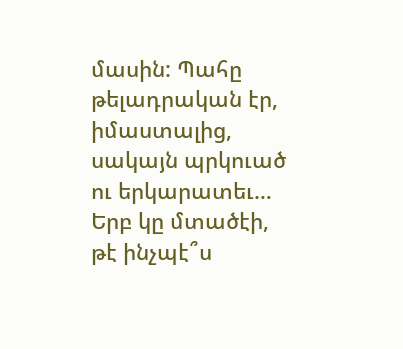մասին: Պահը թելադրական էր, իմաստալից, սակայն պրկուած ու երկարատեւ… Երբ կը մտածէի, թէ ինչպէ՞ս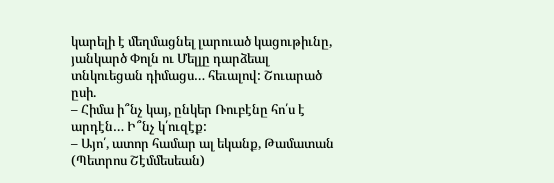կարելի է մեղմացնել լարուած կացութիւնը, յանկարծ Փոլն ու Մելլը դարձեալ տնկուեցան դիմացս… հեւալով: Շուարած ըսի.
– Հիմա ի՞նչ կայ, ընկեր Ռուբէնը հո՛ս է արդէն… Ի՞նչ կ՛ուզէք:
– Այո՛, ատոր համար ալ եկանք, Թամատան (Պետրոս Շէմմեսեան)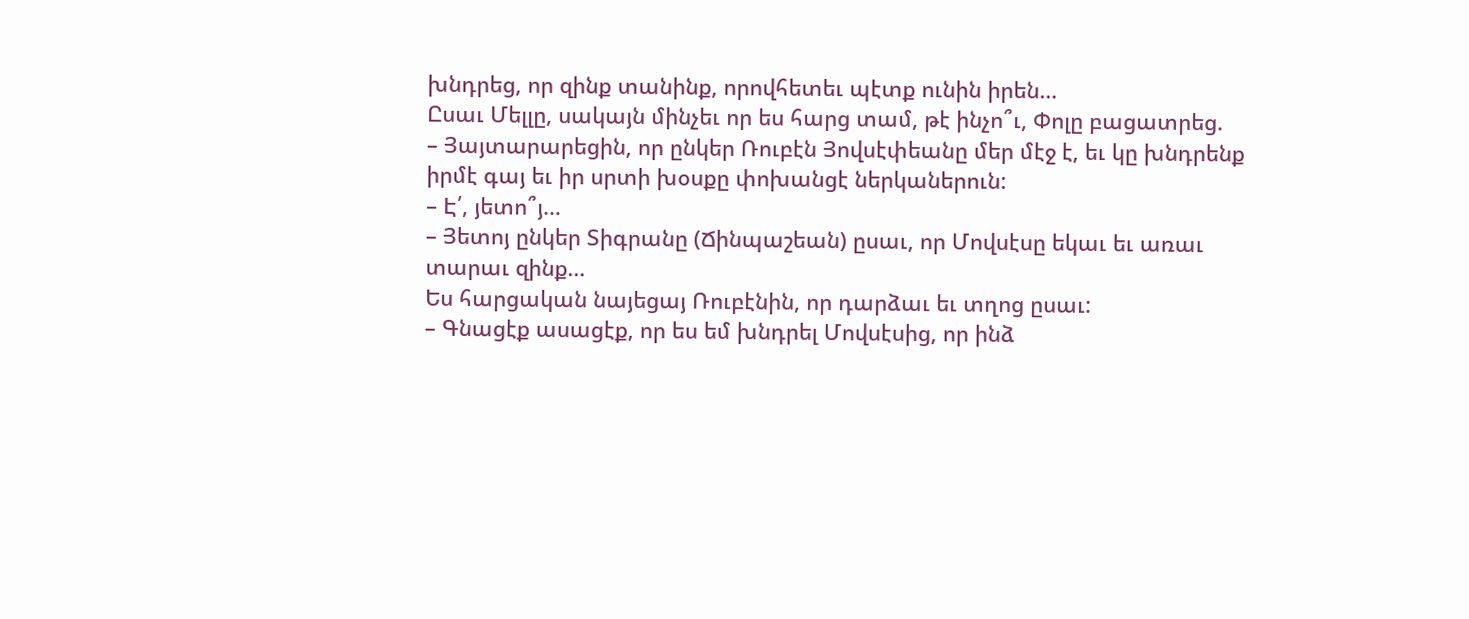խնդրեց, որ զինք տանինք, որովհետեւ պէտք ունին իրեն…
Ըսաւ Մելլը, սակայն մինչեւ որ ես հարց տամ, թէ ինչո՞ւ, Փոլը բացատրեց.
– Յայտարարեցին, որ ընկեր Ռուբէն Յովսէփեանը մեր մէջ է, եւ կը խնդրենք իրմէ գայ եւ իր սրտի խօսքը փոխանցէ ներկաներուն:
– Է՛, յետո՞յ…
– Յետոյ ընկեր Տիգրանը (Ճինպաշեան) ըսաւ, որ Մովսէսը եկաւ եւ առաւ տարաւ զինք…
Ես հարցական նայեցայ Ռուբէնին, որ դարձաւ եւ տղոց ըսաւ:
– Գնացէք ասացէք, որ ես եմ խնդրել Մովսէսից, որ ինձ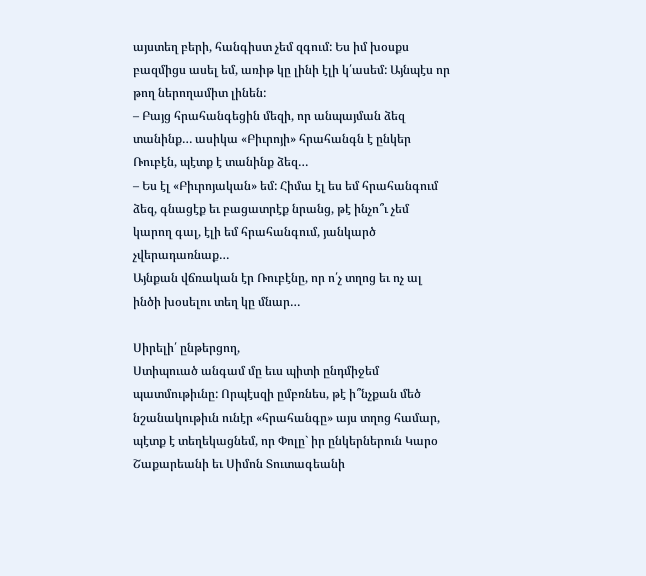այստեղ բերի, հանգիստ չեմ զգում: Ես իմ խօսքս բազմիցս ասել եմ, առիթ կը լինի էլի կ՛ասեմ: Այնպէս որ թող ներողամիտ լինեն:
– Բայց հրահանգեցին մեզի, որ անպայման ձեզ տանինք… ասիկա «Բիւրոյի» հրահանգն է ընկեր Ռուբէն, պէտք է տանինք ձեզ…
– Ես էլ «Բիւրոյական» եմ: Հիմա էլ ես եմ հրահանգում ձեզ, գնացէք եւ բացատրէք նրանց, թէ ինչո՞ւ չեմ կարող գալ, էլի եմ հրահանգում, յանկարծ չվերադառնաք…
Այնքան վճռական էր Ռուբէնը, որ ո՛չ տղոց եւ ոչ ալ ինծի խօսելու տեղ կը մնար…

Սիրելի՛ ընթերցող,
Ստիպուած անգամ մը եւս պիտի ընդմիջեմ պատմութիւնը: Որպէսզի ըմբռնես, թէ ի՞նչքան մեծ նշանակութիւն ունէր «հրահանգը» այս տղոց համար, պէտք է տեղեկացնեմ, որ Փոլը` իր ընկերներուն Կարօ Շաքարեանի եւ Սիմոն Տուտագեանի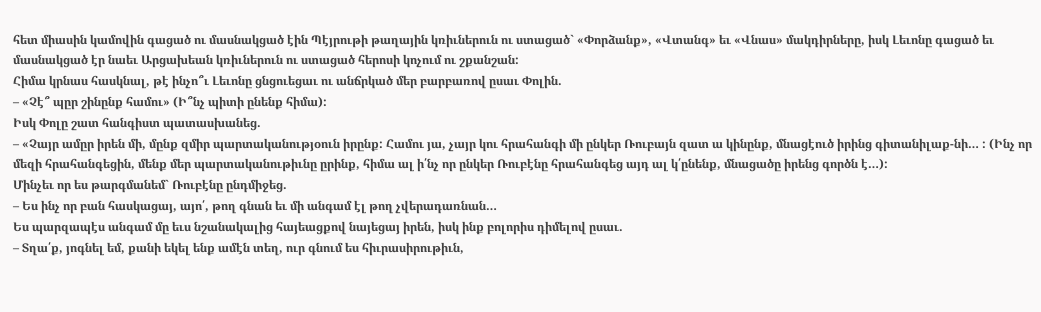հետ միասին կամովին գացած ու մասնակցած էին Պէյրութի թաղային կռիւներուն ու ստացած` «Փորձանք», «Վտանգ» եւ «Վնաս» մակդիրները, իսկ Լեւոնը գացած եւ մասնակցած էր նաեւ Արցախեան կռիւներուն ու ստացած հերոսի կոչում ու շքանշան:
Հիմա կրնաս հասկնալ, թէ ինչո՞ւ Լեւոնը ցնցուեցաւ ու անճրկած մեր բարբառով ըսաւ Փոլին.
– «Չէ՞ պըր շինընք համու» (Ի՞նչ պիտի ընենք հիմա):
Իսկ Փոլը շատ հանգիստ պատասխանեց.
– «Չայր ամըր իրեն մի, մընք զմիր պարտականությօուն իրընք: Համու յա, չայր կու հրահանգի մի ընկեր Ռուբայն զատ ա կինընք, մնացէուծ իրինց գիտանիլաք-նի… : (Ինչ որ մեզի հրահանգեցին, մենք մեր պարտականութիւնը ըրինք, հիմա ալ ի՛նչ որ ընկեր Ռուբէնը հրահանգեց այդ ալ կ՛ընենք, մնացածը իրենց գործն է…):
Մինչեւ որ ես թարգմանեմ` Ռուբէնը ընդմիջեց.
– Ես ինչ որ բան հասկացայ, այո՛, թող գնան եւ մի անգամ էլ թող չվերադառնան…
Ես պարզապէս անգամ մը եւս նշանակալից հայեացքով նայեցայ իրեն, իսկ ինք բոլորիս դիմելով ըսաւ.
– Տղա՛ք, յոգնել եմ, քանի եկել ենք ամէն տեղ, ուր գնում ես հիւրասիրութիւն,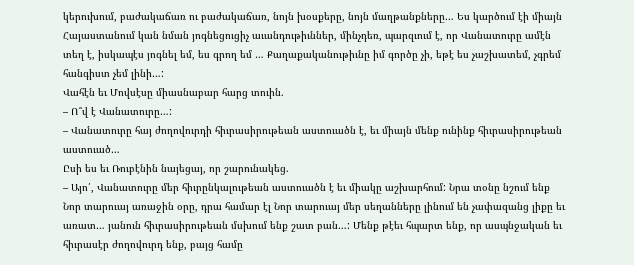կերուխում, բաժակաճառ ու բաժակաճառ, նոյն խօսքերը, նոյն մաղթանքները… Ես կարծում էի միայն Հայաստանում կան նման յոգնեցուցիչ աւանդութիւններ, մինչդեռ, պարզւում է, որ Վանատուրը ամէն տեղ է, իսկապէս յոգնել եմ, ես գրող եմ … Քաղաքականութիւնը իմ գործը չի, եթէ ես չաշխատեմ, չգրեմ հանգիստ չեմ լինի…:
Վահէն եւ Մովսէսը միասնաբար հարց տուին.
– Ո՞վ է Վանատուրը…:
– Վանատուրը հայ ժողովուրդի հիւրասիրութեան աստուածն է, եւ միայն մենք ունինք հիւրասիրութեան աստուած…
Ըսի ես եւ Ռուբէնին նայեցայ, որ շարունակեց.
– Այո՛, Վանատուրը մեր հիւրընկալութեան աստուածն է եւ միակը աշխարհում: Նրա տօնը նշում ենք Նոր տարուայ առաջին օրը, դրա համար էլ Նոր տարուայ մեր սեղանները լինում են չափազանց լիքը եւ առատ… յանուն հիւրասիրութեան մսխում ենք շատ բան…: Մենք թէեւ հպարտ ենք, որ ասպնջական եւ հիւրասէր ժողովուրդ ենք, բայց համը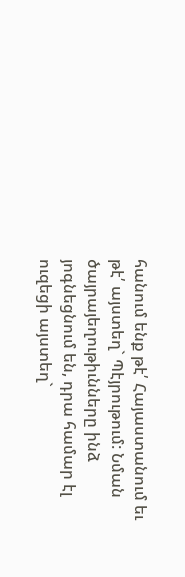հանում ենք թէ՛ Հայաստանում եւ թէ՛ այստեղ` Պէյրութում: Նման ծայրայեղութիւնները ինձ յոգնեցնում են, դրա համար էլ ուզեցի այստեղ`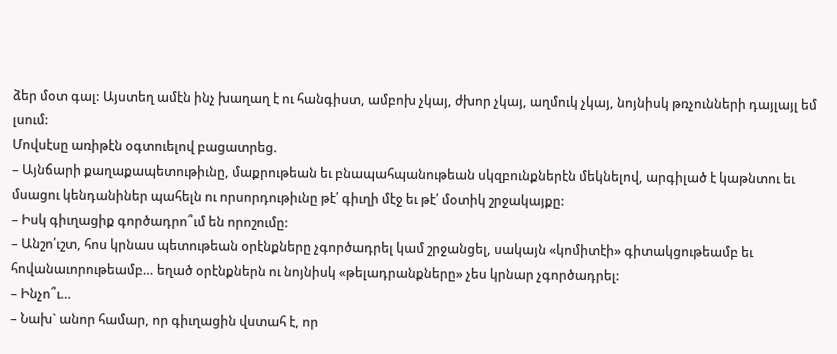ձեր մօտ գալ: Այստեղ ամէն ինչ խաղաղ է ու հանգիստ, ամբոխ չկայ, ժխոր չկայ, աղմուկ չկայ, նոյնիսկ թռչունների դայլայլ եմ լսում:
Մովսէսը առիթէն օգտուելով բացատրեց.
– Այնճարի քաղաքապետութիւնը, մաքրութեան եւ բնապահպանութեան սկզբունքներէն մեկնելով, արգիլած է կաթնտու եւ մսացու կենդանիներ պահելն ու որսորդութիւնը թէ՛ գիւղի մէջ եւ թէ՛ մօտիկ շրջակայքը:
– Իսկ գիւղացիք գործադրո՞ւմ են որոշումը:
– Անշո՛ւշտ, հոս կրնաս պետութեան օրէնքները չգործադրել կամ շրջանցել, սակայն «կոմիտէի» գիտակցութեամբ եւ հովանաւորութեամբ… եղած օրէնքներն ու նոյնիսկ «թելադրանքները» չես կրնար չգործադրել:
– Ինչո՞ւ…
– Նախ` անոր համար, որ գիւղացին վստահ է, որ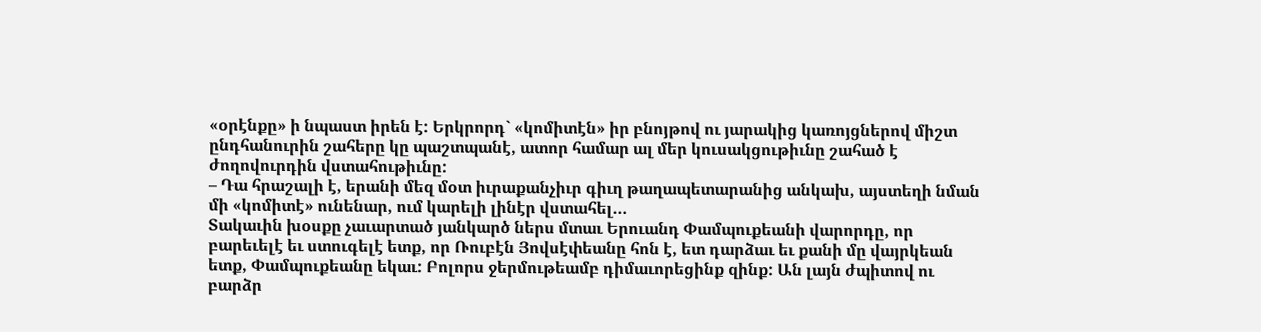«օրէնքը» ի նպաստ իրեն է: Երկրորդ` «կոմիտէն» իր բնոյթով ու յարակից կառոյցներով միշտ ընդհանուրին շահերը կը պաշտպանէ, ատոր համար ալ մեր կուսակցութիւնը շահած է ժողովուրդին վստահութիւնը:
– Դա հրաշալի է, երանի մեզ մօտ իւրաքանչիւր գիւղ թաղապետարանից անկախ, այստեղի նման մի «կոմիտէ» ունենար, ում կարելի լինէր վստահել…
Տակաւին խօսքը չաւարտած յանկարծ ներս մտաւ Երուանդ Փամպուքեանի վարորդը, որ բարեւելէ եւ ստուգելէ ետք, որ Ռուբէն Յովսէփեանը հոն է, ետ դարձաւ եւ քանի մը վայրկեան ետք, Փամպուքեանը եկաւ: Բոլորս ջերմութեամբ դիմաւորեցինք զինք: Ան լայն ժպիտով ու բարձր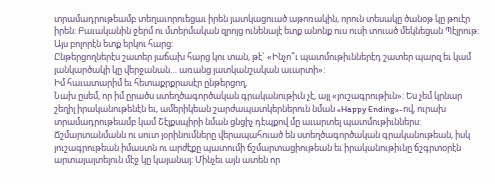տրամադրութեամբ տեղաւորուեցաւ իրեն յատկացուած աթոռակին, որուն տեսակը ծանօթ կը թուէր իրեն: Բաւականին ջերմ ու մտերմական զրոյց ունենալէ ետք անոնք ուս ուսի տուած մեկնեցան Պէյրութ:
Այս բոլորէն ետք երկու հարց:
Ընթերցողներէս շատեր յաճախ հարց կու տան, թէ` «Ինչո՞ւ պատմութիւններէդ շատեր պարզ եւ կամ յանկարծակի կը վերջանան… առանց յատկանշական աւարտի»:
Իմ հաւատարիմ եւ հետաքրքրասէր ընթերցող,
Նախ ըսեմ, որ իմ ըրածս ստեղծագործական գրականութիւն չէ, այլ «յուշագրութիւն»: Ես չեմ կրնար շեղիլ իրականութենէն եւ, ամերիկեան շարժապատկերներուն նման «Happy Ending»-ով, ուրախ տրամադրութեամբ կամ Շէյքսպիրի նման ցնցիչ դէպքով մը աւարտել պատմութիւններս: Ճշմարտանմանն ու սուտ յօրինումները վերապահուած են ստեղծագործական գրականութեան, իսկ յուշագրութեան իմաստն ու արժէքը պատումի ճշմարտացիութեան եւ իրականութիւնը ճշգրտօրէն արտայայտելուն մէջ կը կայանայ: Մինչեւ այն ատեն որ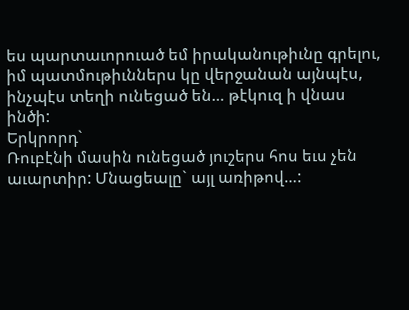ես պարտաւորուած եմ իրականութիւնը գրելու, իմ պատմութիւններս կը վերջանան այնպէս, ինչպէս տեղի ունեցած են… թէկուզ ի վնաս ինծի:
Երկրորդ`
Ռուբէնի մասին ունեցած յուշերս հոս եւս չեն աւարտիր: Մնացեալը` այլ առիթով…: